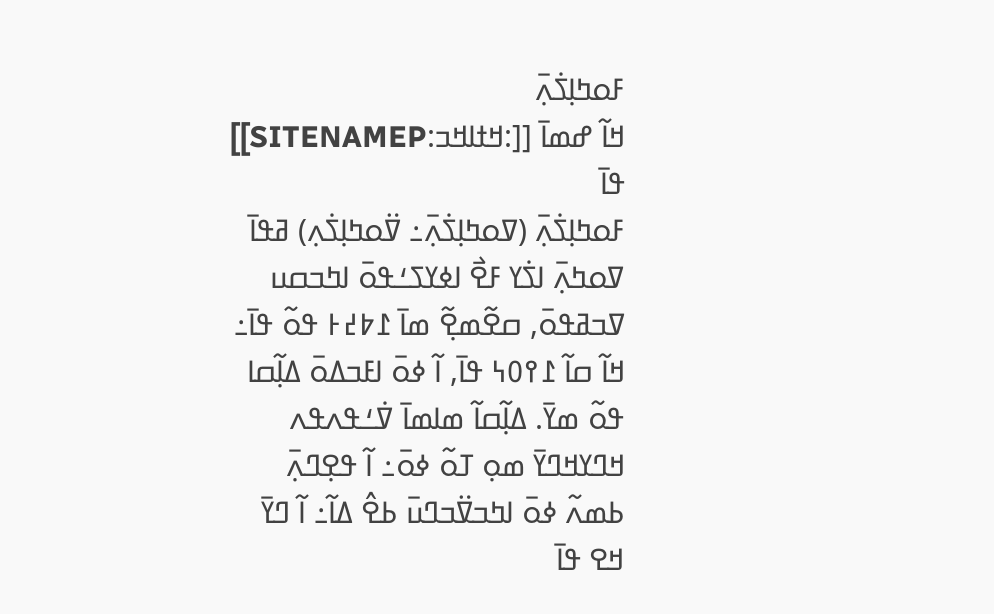ߓߋߤߊ߲ߖ߭ߍ߲߫
ߞߊ߬ ߝߘߊ߫ [[:ߞߙߊߞߏ:SITENAMEP]] ߟߊ߫
ߓߋߤߊ߲ߖ߭ߍ߲߫ (ߜߋߤߊ߲ߖ߭ߍ߲߫߸ ߜ߳ߋߤߊ߲ߖ߭ߍ߲) ߥߟߊ߫ ߜߋߤߍ߲߫ ߊߖ߭ߌ ߓߐ߯ ߊߦߌߖߑߟߋ߫ ߊߤߏߛߎ ߜߏߥߟߋ߫, ߛߐ߬ߘߐ߲߬ ߘߊ߫ ߁߈߄߅ ߟߋ߬ ߟߊ߫߸ ߞߊ߬ ߛߊ߬ ߁߉߀߆ ߟߊ߫, ߊ߬ ߦߋ߫ ߊߓߏߡߋ߫ ߡߊ߲߬ߛߊ ߟߋ߬ ߘߌ߫. ߡߊ߲߬ߛߊ߬ ߘߊߘߊ߫ ߜ߭ߑߟߍߟߍ ߞߣߌߞߣߌ߫ ߘߋ߲ ߠߋ߬ ߦߋ߫߸ ߊ߬ ߟߐ߲ߣߍ߲߫ ߕߘߍ߬ ߦߋ߫ ߊߤߏߜ߳ߏߣߎ߫ ߕߐ߮ ߡߊ߬߸ ߊ߬ ߣߌ߫ ߞߐ ߟߊ߫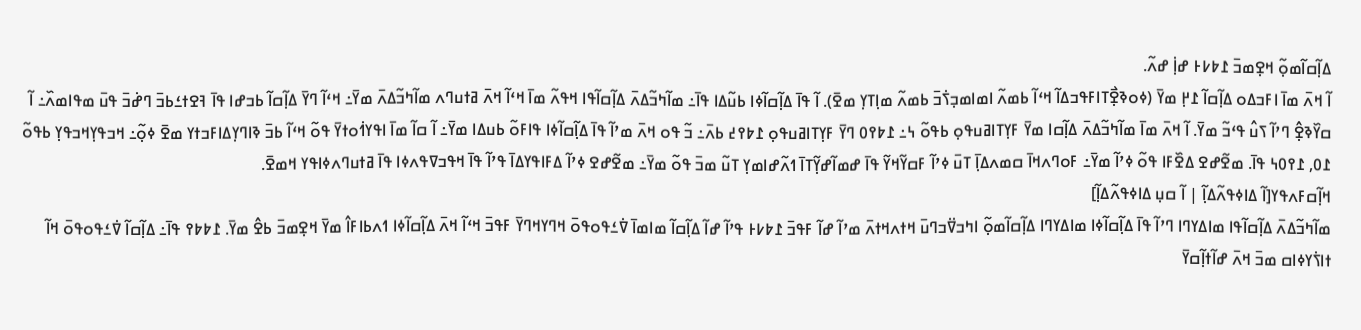ߡߊ߲߬ߛߊ߬ߘߋ߲߬ ߞߐ߲ߘߏ߫ ߁߈߇߅ ߝߊ߲߭ ߝߍ߬.
ߊ߬ ߞߍ߫ ߘߊ߫ ߊߓߏߡߋ ߡߊ߲߬ߛߊ߬ ߁߂߲ ߘߌ߫ (ߦߋߢߐ߲߯ߠߊߓߟߏߡߊ߬ ߞߵߊ߬ ߕߘߍ߬ ߊߘߊߘߏ߲ߖ߭ߏ߫ ߕߘߍ߬ ߘߊ߲ߠߌ߲ ߘߐ߫). ߊ߬ ߟߊ߫ ߡߊ߲߬ߛߊ߬ߦߊ ߕߎ߬ߡߊ ߟߊ߫߸ ߘߊ߬ߤߏ߬ߡߍ߫ ߡߊ߲߬ߛߊ߬ߟߊ ߞߟߍ߬ ߘߊ߫ ߞߵߊ߬ ߞߍ߫ ߥߙߎߣߍ ߘߊ߬ߤߏ߬ߡߍ߫ ߘߌ߫߸ ߞߵߊ߬ ߣߌ߫ ߡߊ߲߬ߛߊ߬ ߕߏߝߊ ߟߊ߫ ߔߐߙߑߕߏ߫ ߣߝ߭ߏ߫ ߟߎ߫ ߘߟߊߘߍ߰߸ ߊ߬ ߛߌ߰ߢߐ߲߮ ߣߴߊ߬ ߖߎ߮ ߟߵߏ߬ ߘߌ߫. ߊ߬ ߞߍ߫ ߘߊ߫ ߘߊ߬ߤߏ߬ߡߍ߫ ߡߊ߲߬ߛߊ ߘߌ߫ ߓߌ߲ߠߊߥߎߟߋ߲ ߕߟߋ߬ ߆߸ ߁߈߉߀ ߣߌ߫ ߓߌ߲ߠߊߥߎߟߋ߲ ߁߈߉߄ ߕߍ߫߸ ߏ߬ ߟߋ ߞߍ߫ ߘߴߊ߬ ߟߊ߫ ߡߊ߲߬ߛߊ߬ߦߊ ߟߊߓߋ߬ ߕߎߡߊ ߘߌ߫߸ ߊ߬ ߛߊ߬ ߘߊ߫ ߊߟߌߗ߭ߋߙߌ߫ ߟߋ߬ ߞߵߊ߬ ߕߏ߫ ߢߊߣߌ߲ߡߊߓߏߙߌ ߘߐ߫ ߦߋ߲߬߸ ߞߏߟߌ߲ߞߏߟߌ߲ ߕߟߋ߬ ߁߀, ߁߉߀߆ ߟߊ߫. ߘߐ߬ߝߐ ߡߐ߰ߓߊ ߟߋ߬ ߦߴߊ߬ ߘߌ߫߸ ߓߋߣߍߞߊ߫ ߛߘߍߡߊ߲߫ ߠߎ߫ ߦߴߊ߬ ߓߛߌ߬ߞߌ߬ ߟߊ߫ ߝߘߊ߬ߝߌ߲߬ߠߊ߫ ߗߍ߬ߝߊߘߌ߲ ߠߎ߬ ߘߏ߫ ߟߋ߬ ߘߌ߫߸ ߘߐ߬ߝߐ ߦߴߊ߬ ߡߓߊߟߌߡߊ߫ ߟߴߊ߬ ߟߊ߫ ߞߟߏߜߟߍߦߊ ߟߊ߫ ߥߙߎߣߍߦߊߟߌ ߞߘߐ߫.
ߞߊ߲߬ߛߓߍߟߌ[ߊ߬ ߡߊߦߟߍ߬ߡߊ߲߬ | ߊ߬ ߛߎ߲ ߡߊߦߟߍ߬ߡߊ߲߬]
ߘߊ߬ߤߏ߬ߡߍ߫ ߡߊ߲߬ߛߊ߬ߟߊ ߘߊߡߌߣߊ ߣߴߊ߬ ߟߊ߫ ߡߊ߲߬ߛߊ߬ߦߊ ߘߊߡߌߣߊ ߡߊ߲߬ߛߊ߬ߘߋ߲߬ ߊߤߏߜ߳ߏߣߎ߫ ߞߙߍߞߙߍ߫ ߘߴߊ߬ ߝߊ߬ ߓߟߏ߫ ߁߈߇߅ ߟߴߊ߬ ߝߊ߬ ߡߊ߲߬ߛߊ߬ ߘߊߘߊ߫ ߜ߭ߑߟߋߟߋ߫ ߞߣߌߞߣߌ߫ ߓߟߏ߫ ߞߵߊ߬ ߞߍ߫ ߡߊ߲߬ߛߊ߬ߦߊ ߗߍߕߊߓߊ߮ ߘߌ߫ ߞߐ߲ߘߏ߫ ߕߐ߮ ߘߌ߫. ߁߈߈߉ ߟߊ߫߸ ߡߊ߲߬ߛߊ߬ ߜ߭ߑߟߋߟߋ߫ ߞߊ߬ ߙߊߖ߭ߌߦߊߛ ߘߏ߫ ߞߍ߫ ߝߊ߬ߙߊ߲߬ߛߌ߫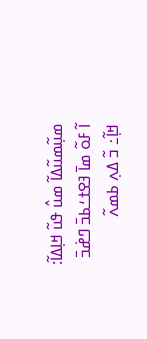ߘߎ߲߬ߘߎ߬ߡߊ߬ ߘߎ߮ ߟߎ߬ ߞߊ߲ߡߊ߬: ߊ߬ ߓߋ߬ ߘߊ߫ ߔߐߙߑߕߏ߫ ߣߝ߭ߏ߫ ߞߊ߲߬߸ ߏ߬ ߡߍ߲ ߕߘߍ߬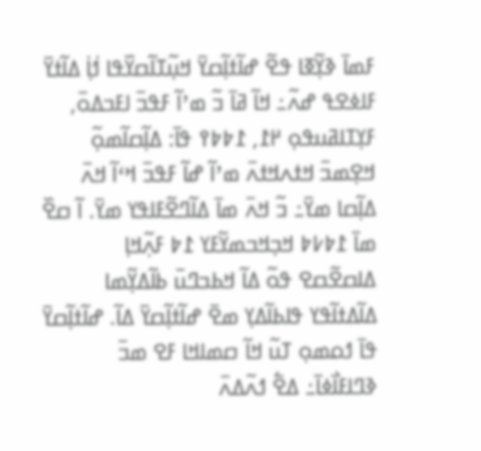ߓߘߊ߫ ߢߌ߲߬ߧߊ ߟߐ߬ ߝߊ߬ߙߊ߲߬ߛߌ߫ ߞߎ߲߬ߠߊ߬ߛߌ߰ߟߊ ߗ߭ߊ߲߭ ߡߊ߬ߙߌ߫ ߓߊߦߐߟ ߝߍ߬߸ ߞߊ߬ ߥߊ߫ ߏ߬ ߘߴߊ߬ ߓߟߏ߫ ߊߓߏߡߋ߫, ߓߌ߲ߠߊߥߎߟߋ߲ ߂߁, ߁߈߈߉ ߟߊ߫: ߡߊ߲߬ߛߊ߬ߘߋ߲߬ ߞߐ߲ߘߏ߫ ߞߙߍߞߙߍ߫ ߘߴߊ߬ ߝߊ߬ ߓߟߏ߫ ߞߵߊ߬ ߞߍ߫ ߡߊ߲߬ߛߊ ߘߌ߫߸ ߏ߬ ߞߍ߫ ߘߊ߫ ߡߊ߬ߣߐ߬ߓߊߟߌ ߘߌ߫. ߊ߬ ߛߐ߰ ߘߊ߫ ߁߈߇߈ ߞߏ߲ߞߏߘߌ߬ߓߌ ߁߈ ߓߍ߲߬ߞߊ߲ ߡߊߛߐ߬ߛߐ ߟߋ߬ ߡߊ߬ ߞߕߏߣߎ߫ ߕߊ߬ߡߌ߲߬ߘߊ ߡߊ߬ߡߙߊ߬ߟߌ ߟߊߕߊ߬ߡߌ߲ ߘߐ߫ ߝߊ߬ߙߊ߲߬ߛߌ߫ ߡߊ߬. ߝߊ߬ߙߊ߲߬ߛߌ߫ ߟߊ߫ ߗߋߘߋ߲ ߠߎ߬ ߞߊ߬ ߛߘߊߞߊ ߓߐ ߘߏ߫ ߢߣߊߓߊ߯ߦߊ߫߸ ߡߐ߱ ߗߍ߬ߡߍ߫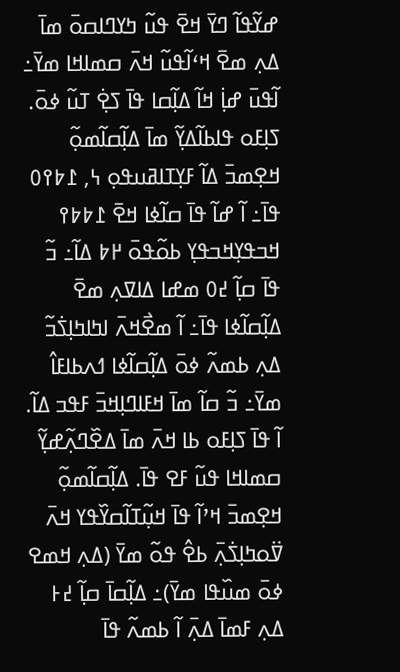ߝߌ߬ߟߊ߬ ߣߌ߫ ߞߐ߫ ߟߎ߬ ߤߌߣߊߛߋ߫ ߘߊ߫ ߡߍ߲ ߘߐ߫ ߞߵߊ߬ߟߎ߬ ߞߍ߫ ߛߘߊߞߊ ߘߌ߫߸ ߊ߬ߟߎ߫ ߝߊ߲߭ ߞߊ߬ ߡߊ߲߬ߛߊ ߟߊ߫ ߖߐ߲߭ ߠߎ߬ ߦߋ߫. ߖߊ߲ߓߋ ߟߊߕߊ߬ߡߌ߲߬ ߘߊ߫ ߡߊ߲߬ߛߊ߬ߘߋ߲߬ ߞߐ߲ߘߏ߫ ߡߊ߬ ߓߌ߲ߠߊߥߎߟߋ߲ ߆, ߁߈߉߀ ߟߊ߫߸ ߊ߬ ߝߊ߬ ߟߊ߫ ߛߊ߬ߦߊ ߞߐ߫ ߁߈߈߉ ߞߏߟߌ߲ߞߏߟߌ߲ ߕߋ߬ߟߋ߫ ߂߈ ߡߊ߬߸ ߏ߬ ߟߊ߫ ߛߊ߲߬ ߄߀ ߘߝߊ ߡߊߜߍ߲ ߘߐ߫ ߡߊ߲߬ߛߊ߬ߦߊ ߟߊ߫߸ ߊ߬ ߘߐ߯ߞߍ߫ ߊߤߊߤߊ߲ߖ߭ߏ߬ ߡߍ߲ ߕߘߍ߬ ߦߋ߫ ߡߊ߲߬ߛߊ߬ߦߊ ߗߍߕߊߓߊ߮ ߘߌ߫߸ ߏ߬ ߛߊ߬ ߘߊ߫ ߞߓߊߣߊ߲ߞߏ߫ ߓߟߏ ߡߊ߬. ߊ߬ ߟߊ߫ ߖߊ߲ߓߋ ߕߊ ߞߍ߫ ߘߊ߫ ߡߐ߰ߣߍ߲߬ߝߌ߲߬ ߛߘߊߞߊ ߟߎ߬ ߓߐ ߟߊ߫. ߡߊ߲߬ߛߊ߬ߘߋ߲߬ ߞߐ߲ߘߏ߫ ߞߴߊ߬ ߟߊ߫ ߞߎ߲߬ߠߊ߬ߛߌ߰ߟߌ ߞߍ߫ ߜ߳ߋߤߊ߲ߖ߭ߍ߲߫ ߕߐ߮ ߟߋ߬ ߘߌ߫ (ߡߍ߲ ߞߘߐ ߦߋ߫ ߘߎ߰ߟߊ ߘߌ߫)߸ ߡߊ߲߬ߛߊ߫ ߛߊ߲߬ ߄߅ ߡߍ߲ ߓߘߊ߫ ߡߍ߲߫ ߊ߬ ߕߘߍ߬ ߟߊ߫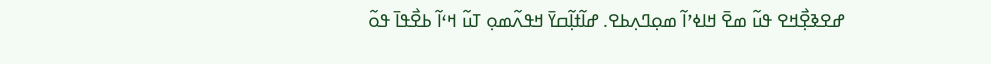ߝߐߢߐ߲߯ߞߐ ߟߎ߬ ߘߐ߫ ߞߊߦߴߊ߬ ߘߋ߲ߣߍ߲ߕߐ. ߝߊ߬ߙߊ߲߬ߛߌ߫ ߞߟߍ߬ߘߋ߲ ߠߎ߬ ߞߵߊ߬ ߕߐ߯ߟߊ߫ ߟߋ߬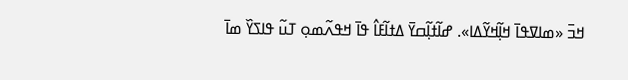ߞߏ߫ «ߘߊߜߟߊ߫ ߞߊ߲߬ߞߌ߬ߡߊ». ߝߊ߬ߙߊ߲߬ߛߌ߫ ߡߙߊ߬ߓߊ߮ ߟߊ߫ ߞߟߍ߬ߘߋ߲ ߠߎ߬ ߟߊߖߌ߰ ߘߊ߫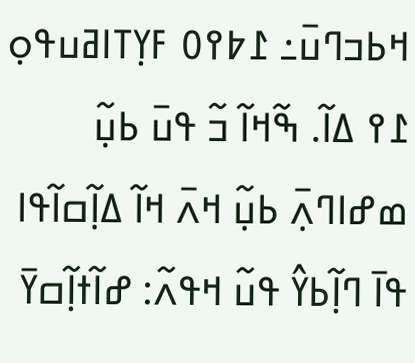ߞߕߏߣߎ߫߸ ߁߈߉߀ ߓߌ߲ߠߊߥߎߟߋ߲ ߁߉ ߡߊ߬. ߒ߬ߞߊ߬ ߏ߬ ߟߎ߫ ߕߎ߲߬ ߘߝߊߣߍ߲߫ ߕߎ߲߬ ߞߍ߫ ߞߊ߬ ߡߊ߲߬ߛߊ߬ߟߊ ߟߊ߫ ߣߊ߲߬ߕߌ߮ ߟߎ߬ ߞߟߍ߬: ߝߊ߬ߙߊ߲߬ߛߌ߫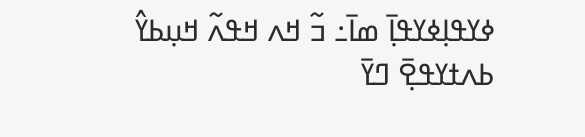ߦߌߟߊ߲ߦߌߟߊ߲߫ ߘߊ߫߸ ߏ߬ ߞߍ ߞߟߍ߬ ߞߎ߲ߕߌ߮ ߕߍߙߌߟߐ߲߫ ߣߌ߫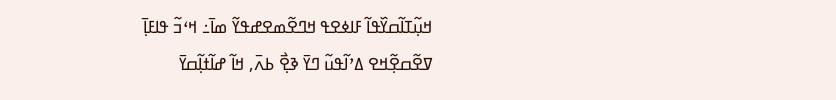ߞߎ߲߬ߠߊ߬ߛߌ߰ߟߊ߬ ߓߊߦߐߟ ߞߣߐ߬ߘߐߝߟߌ߬ ߘߊ߫߸ ߞߵߏ߬ ߟߊߓߊ߲߫ ߜߐ߬ߛߐ߲߬ߞߐ ߡߴߊ߬ߟߎ߬ ߣߌ߫ ߢߐ߲߯ ߕߍ߫, ߞߊ߬ ߝߊ߬ߙߊ߲߬ߛߌ߫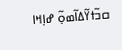ߛߏ߬ߙߌ߬ߡߊ߬ߘߋ߲߬ ߝߊ߲ߞߊ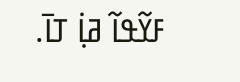ߓߌ߬ߟߊ߬ ߥߊ߲߭ ߠߊ߫.